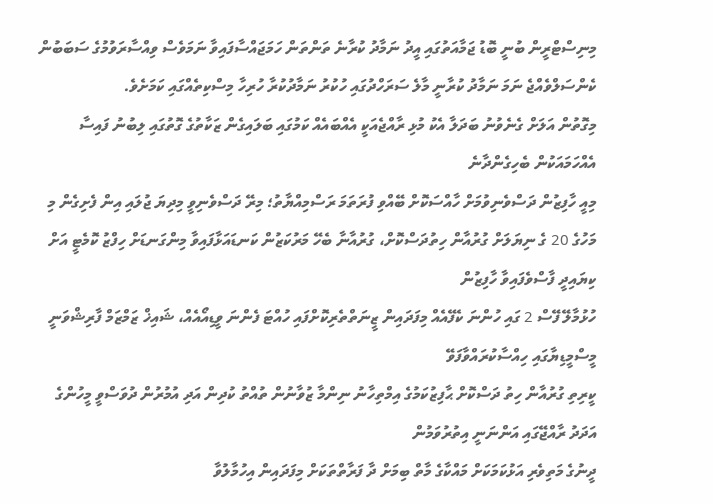މިނިސްޓްރީން ބުނީ ބޮޑު ޖަމާއަތުގައި އީދު ނަމާދު ކުރާނެ ތަންތަން ހަމަޖައްސާފައިވާ ނަމަވެސް ވިއްސާރަވުމުގެ ސަބަބުން ކެންސަލްވެއްޖެ ނަމަ ނަމާދު ކުރާނީ މާލެ ސަރަހްދުގައި ހުކުރު ނަމާދުކުރާ ހުރިހާ މިސްކިތެއްގައި ކަމަށެވެ.
މިގޮތުން އަލަށް ގެނެވުނު ބަދަލާ އެކު މުޅި ރާއްޖެއަކީ އެއްބައެއް ކަމުގައި ބަލައިގެން ޒަކާތުގެ ގޮތުގައި ލިބުނު ފައިސާ އެއްހަމައަކުން ބެހިގެންދާނެ
މިއީ ހާފިޒުން ދަސްވެނިވުމަށް ހާއްސަކޮށް ބޭއްވި ފުރަތަމަ ރަސްމިއްޔާތު؛ މިރޭ ދަސްވެނިވީ މިދިޔަ ޖުލައި އިން ފެށިގެން މި މަހުގެ 20 ގެ ނިޔަލަށް ގުރުއާން ހިތުދަސްކޮށް، ގުރުއާނާ ބެހޭ މަރުކަޒުން ކަނޑައަޅާފައިވާ މިންގަނޑަށް ހިފްޒު ކޮމެޓީ އަށް ކިޔައިދީ ފާސްވެފައިވާ ހާފިޒުން
ހުޅުމާލޭ ފޭސް 2 ގައި ހުންނަ ކެފޭއެއް މިފަދައިން ޒީނަތްތެރިކޮށްފައި ހުއްޓަ ފެންނަ ވީޑިއޯއެއް، ޝައިޚް ޒަމްޒަމް ފާރިޝްވަނީ މީސްމީޑިޔާގައި ހިއްސާކުރައްވާފަވޭ
ކީރިތި ގުރުއާން ހިތު ދަސްކޮށް ޙާފިޒުކަމުގެ އިމްތިހާނު ނިންމާ ޒުވާނުން ތުއްތު ކުދިން އަދި އުމުރުން ދުވަސްވީ މީހުންގެ އަދަދު ރާއްޖޭގައި އަންނަނީ އިތުރުވަމުން
ދީނުގެ މަތިވެރި އަޅުކަމަކަށް މައްކާގެ މާތް ބިމަށް ދާ ފަރާތްތަކަށް މިފަދައިން އިހުމާލުވާ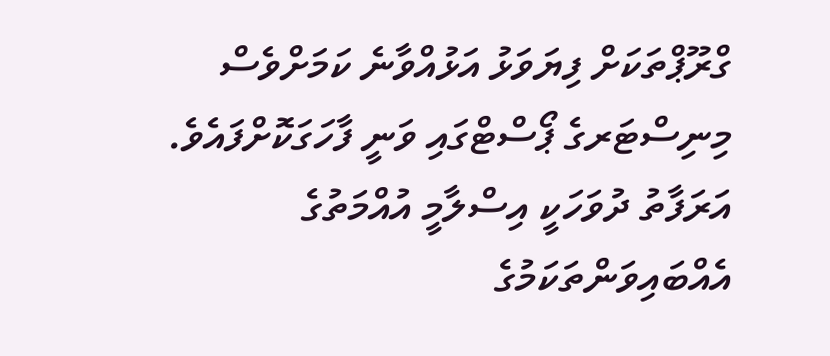ގްރޫޕްތަކަށް ފިޔަވަޅު އަޅުއްވާނެ ކަމަށްވެސް މިނިސްޓަރގެ ޕޯސްޓްގައި ވަނީ ފާހަގަކޮށްފައެވެ.
އަރަފާތު ދުވަހަކީ އިސްލާމީ އުއްމަތުގެ އެއްބައިވަންތަކަމުގެ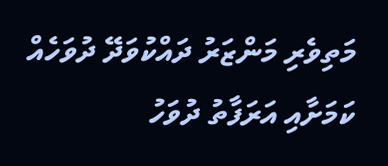މަތިވެރި މަންޒަރު ދައްކުވަދޭ ދުވަހެއް ކަމަށާއި އަރަފާތު ދުވަހު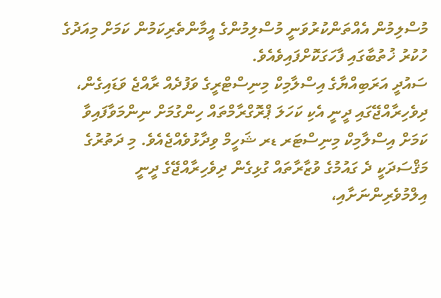މުސްލިމުން އެއްތަންކުރުވަނީ މުސްލިމުންގެ އީމާންތެރިކަމުން ކަމަށް މިއަދުގެ ހުކުރު ޚުތުބާގައި ފާހަގަކޮށްފައިވެއެވެ.
ސައުދީ އަރަބިއްޔާގެ އިސްލާމިކް މިނިސްޓްރީގެ ވަފުދެއް ރާއްޖެ ވަޑައިގެން، ދިވެހިރާއްޖޭގައި ދީނީ އެކި ކަހަލަ ޕްރޮގްރާމްތައް ހިންގުމަށް ނިންމަވާފައިވާ ކަމަށް އިސްލާމިކް މިނިސްޓަރ ޑރ ޝަހީމް ވިދާޅުވެއްޖެއެވެ. މި ދަތުރުގެ މަޤްސަދަކީ ދެ ގައުމުގެ ވުޒާރާތައް ގުޅިގެން ދިވެހިރާއްޖޭގެ ދީނީ އިލްމުވެރިންނަށާއި،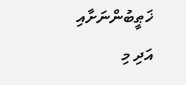ޚަޠީބުންނަށާއި އަދި މި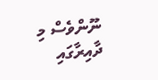ނޫންވެސް މި ދާއިރާގައި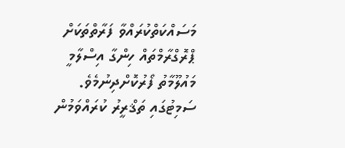މަސައްކަތްކުރައްވާ ފަރާތްތަކަށް ޕްރޮގްރާމްތައް ހިންގާ އިސްލާމީ މައުލޫމާތު ފޯރުކޮށްދިނުމެވެ.
ސަމިޓުގައި ތަޤްރީރު ކުރައްވަމުން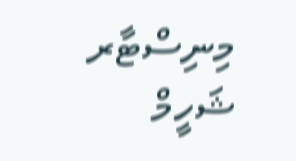މިނިސްޓާރ ޝަހީމް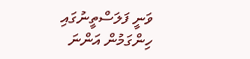ވަނީ ފަލަސްތީނުގައި ހިންގަމުން އަންނަ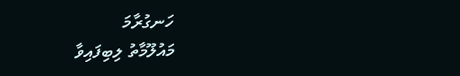ހަނގުރާމަ
މައުލޫމާތު ލިބިފައިވާ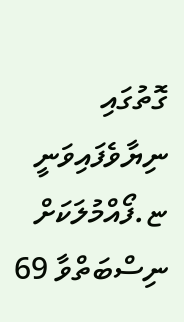ގޮތުގައި ނިޔާވެފައިވަނީ ޏ.ފޯއްމުލަކަށް ނިސްބަތްވާ 69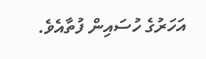އަހަރުގެ ހުސައިން ފުތާއެވެ.